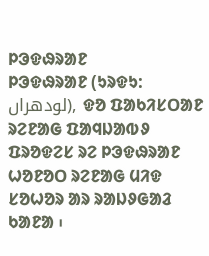ᱞᱳᱫᱷᱨᱟᱱ
ᱞᱳᱫᱷᱨᱟᱱ (ᱩᱨᱫᱩ: لودهراں), ᱫᱚ ᱯᱟᱠᱤᱥᱛᱟᱱ ᱨᱮᱱᱟᱜ ᱯᱟᱧᱡᱟᱵᱽ ᱯᱨᱚᱫᱮᱥ ᱨᱮ ᱞᱳᱫᱷᱨᱟᱱ ᱦᱚᱱᱚᱛ ᱨᱮᱱᱟᱜ ᱢᱤᱫ ᱥᱚᱦᱚᱨ ᱟᱨ ᱨᱟᱡᱽᱜᱟᱲ ᱠᱟᱱᱟ ᱾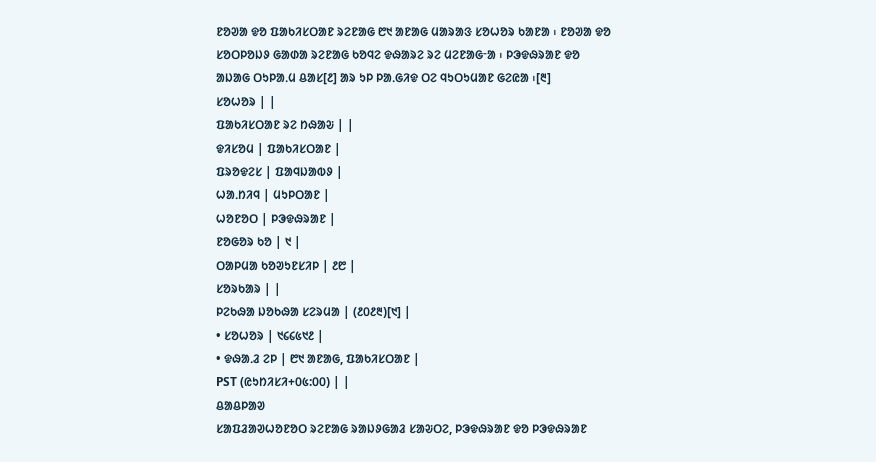ᱱᱚᱣᱟ ᱫᱚ ᱯᱟᱠᱤᱥᱛᱟᱱ ᱨᱮᱱᱟᱜ ᱘᱑ ᱟᱱᱟᱜ ᱢᱟᱨᱟᱝ ᱥᱚᱦᱚᱨ ᱠᱟᱱᱟ ᱾ ᱱᱚᱣᱟ ᱫᱚ ᱥᱚᱛᱞᱚᱡᱽ ᱜᱟᱰᱟ ᱨᱮᱱᱟᱜ ᱠᱚᱧᱮ ᱫᱷᱟᱨᱮ ᱨᱮ ᱢᱮᱱᱟᱜᱼᱟ ᱾ ᱞᱳᱫᱷᱨᱟᱱ ᱫᱚ ᱟᱡᱟᱜ ᱛᱩᱞᱟᱹᱢ ᱪᱟᱥ[᱒] ᱟᱨ ᱩᱞ ᱞᱟᱹᱜᱤᱫ ᱛᱮ ᱧᱩᱛᱩᱢᱟᱱ ᱜᱮᱭᱟ ᱾[᱓]
ᱥᱚᱦᱚᱨ | |
ᱯᱟᱠᱤᱥᱛᱟᱱ ᱨᱮ ᱴᱷᱟᱶ | |
ᱫᱤᱥᱚᱢ | ᱯᱟᱠᱤᱥᱛᱟᱱ |
ᱯᱨᱚᱫᱮᱥ | ᱯᱟᱧᱡᱟᱵᱽ |
ᱦᱟᱹᱴᱤᱧ | ᱢᱩᱞᱛᱟᱱ |
ᱦᱚᱱᱚᱛ | ᱞᱳᱫᱷᱨᱟᱱ |
ᱱᱚᱜᱚᱨ ᱠᱚ | ᱑ |
ᱛᱟᱞᱢᱟ ᱠᱚᱣᱩᱱᱥᱤᱞ | ᱒᱘ |
ᱥᱚᱨᱠᱟᱨ | |
ᱞᱮᱠᱷᱟ ᱡᱚᱠᱷᱟ ᱥᱮᱨᱢᱟ | (᱒᱐᱒᱓)[᱑] |
• ᱥᱚᱦᱚᱨ | ᱑᱔᱔᱕᱑᱒ |
• ᱫᱷᱟᱹᱲ ᱮᱞ | ᱘᱑ ᱟᱱᱟᱜ, ᱯᱟᱠᱤᱥᱛᱟᱱ |
PST (ᱭᱩᱴᱤᱥᱤ+᱐᱕:᱐᱐) | |
ᱪᱟᱪᱞᱟᱣ
ᱥᱟᱯᱲᱟᱣᱦᱚᱱᱚᱛ ᱨᱮᱱᱟᱜ ᱨᱟᱡᱽᱜᱟᱲ ᱥᱟᱶᱛᱮ, ᱞᱳᱫᱷᱨᱟᱱ ᱫᱚ ᱞᱳᱫᱷᱨᱟᱱ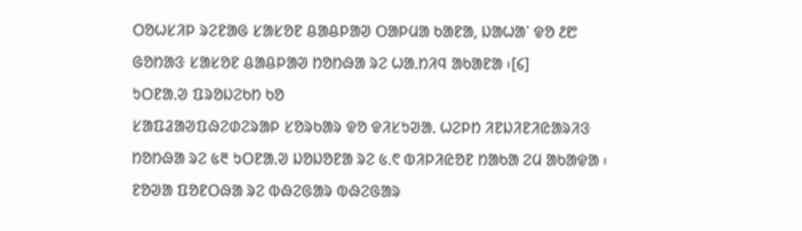ᱛᱚᱦᱥᱤᱞ ᱨᱮᱱᱟᱜ ᱥᱟᱥᱚᱱ ᱪᱟᱪᱞᱟᱣ ᱛᱟᱞᱢᱟ ᱠᱟᱱᱟ, ᱡᱟᱦᱟᱸ ᱫᱚ ᱒᱘ ᱜᱚᱴᱟᱝ ᱥᱟᱥᱚᱱ ᱪᱟᱪᱞᱟᱣ ᱴᱚᱴᱷᱟ ᱨᱮ ᱦᱟᱹᱴᱤᱧ ᱟᱠᱟᱱᱟ ᱾[᱔]
ᱩᱛᱱᱟᱹᱣ ᱯᱨᱚᱡᱮᱠᱴ ᱠᱚ
ᱥᱟᱯᱲᱟᱣᱯᱷᱮᱰᱮᱨᱟᱞ ᱥᱚᱨᱠᱟᱨ ᱫᱚ ᱫᱤᱥᱩᱣᱟᱹ ᱦᱮᱞᱴ ᱤᱱᱡᱤᱱᱤᱭᱟᱨᱤᱝ ᱴᱚᱴᱷᱟ ᱨᱮ ᱕᱓ ᱩᱛᱱᱟᱹᱣ ᱡᱚᱡᱚᱱᱟ ᱨᱮ ᱕.᱖ ᱵᱤᱞᱤᱭᱚᱱ ᱴᱟᱠᱟ ᱮᱢ ᱟᱠᱟᱫᱟ ᱾ ᱱᱚᱣᱟ ᱯᱚᱱᱛᱷᱟ ᱨᱮ ᱵᱷᱮᱜᱟᱨ ᱵᱷᱮᱜᱟᱨ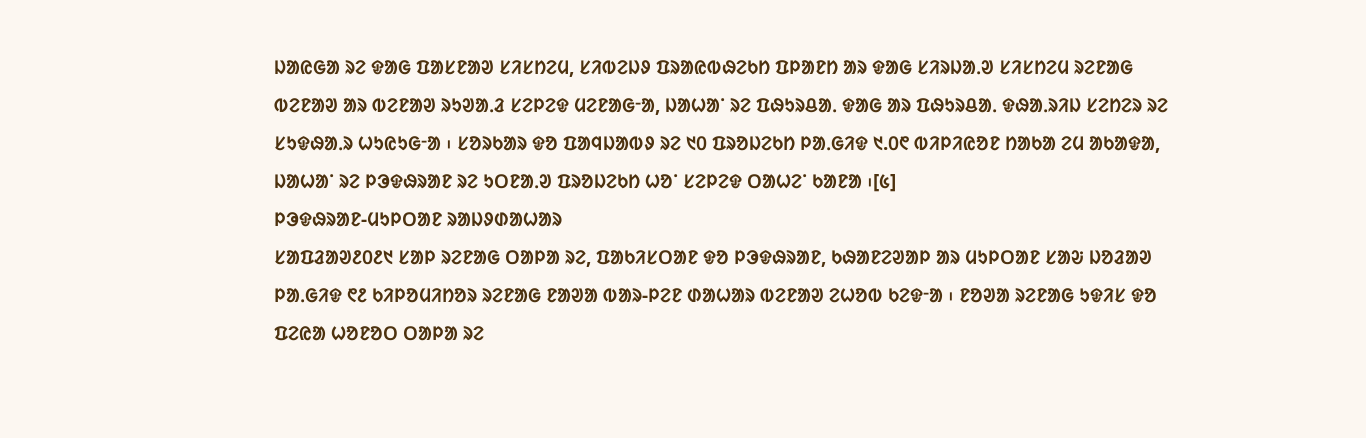ᱡᱟᱭᱜᱟ ᱨᱮ ᱫᱟᱜ ᱯᱟᱥᱱᱟᱣ ᱥᱤᱥᱴᱮᱢ, ᱥᱤᱵᱮᱡᱽ ᱯᱨᱟᱭᱵᱷᱮᱠᱴ ᱯᱞᱟᱱᱴ ᱟᱨ ᱫᱟᱜ ᱥᱤᱨᱡᱟᱹᱣ ᱥᱤᱥᱴᱮᱢ ᱨᱮᱱᱟᱜ ᱵᱮᱱᱟᱣ ᱟᱨ ᱵᱮᱱᱟᱣ ᱨᱩᱣᱟᱹᱲ ᱥᱮᱞᱮᱫ ᱢᱮᱱᱟᱜᱼᱟ, ᱡᱟᱦᱟᱸ ᱨᱮ ᱯᱷᱩᱨᱪᱟᱹ ᱫᱟᱜ ᱟᱨ ᱯᱷᱩᱨᱪᱟᱹ ᱫᱷᱟᱹᱨᱤᱡ ᱥᱮᱴᱮᱨ ᱨᱮ ᱥᱩᱫᱷᱟᱹᱨ ᱦᱩᱭᱩᱜᱼᱟ ᱾ ᱥᱚᱨᱠᱟᱨ ᱫᱚ ᱯᱟᱧᱡᱟᱵᱽ ᱨᱮ ᱑᱐ ᱯᱨᱚᱡᱮᱠᱴ ᱞᱟᱹᱜᱤᱫ ᱑.᱐᱖ ᱵᱤᱞᱤᱭᱚᱱ ᱴᱟᱠᱟ ᱮᱢ ᱟᱠᱟᱫᱟ, ᱡᱟᱦᱟᱸ ᱨᱮ ᱞᱳᱫᱷᱨᱟᱱ ᱨᱮ ᱩᱛᱱᱟᱹᱣ ᱯᱨᱚᱡᱮᱠᱴ ᱦᱚᱸ ᱥᱮᱞᱮᱫ ᱛᱟᱦᱮᱸ ᱠᱟᱱᱟ ᱾[᱕]
ᱞᱳᱫᱷᱨᱟᱱ-ᱢᱩᱞᱛᱟᱱ ᱨᱟᱡᱽᱰᱟᱦᱟᱨ
ᱥᱟᱯᱲᱟᱣ᱒᱐᱒᱑ ᱥᱟᱞ ᱨᱮᱱᱟᱜ ᱛᱟᱞᱟ ᱨᱮ, ᱯᱟᱠᱤᱥᱛᱟᱱ ᱫᱚ ᱞᱳᱫᱷᱨᱟᱱ, ᱠᱷᱟᱱᱮᱣᱟᱞ ᱟᱨ ᱢᱩᱞᱛᱟᱱ ᱥᱟᱶ ᱡᱚᱲᱟᱣ ᱞᱟᱹᱜᱤᱫ ᱖᱒ ᱠᱤᱞᱚᱢᱤᱴᱚᱨ ᱨᱮᱱᱟᱜ ᱱᱟᱣᱟ ᱵᱟᱨ-ᱞᱮᱱ ᱰᱟᱦᱟᱨ ᱵᱮᱱᱟᱣ ᱮᱦᱚᱵ ᱠᱮᱫᱼᱟ ᱾ ᱱᱚᱣᱟ ᱨᱮᱱᱟᱜ ᱩᱫᱤᱥ ᱫᱚ ᱯᱮᱭᱟ ᱦᱚᱱᱚᱛ ᱛᱟᱞᱟ ᱨᱮ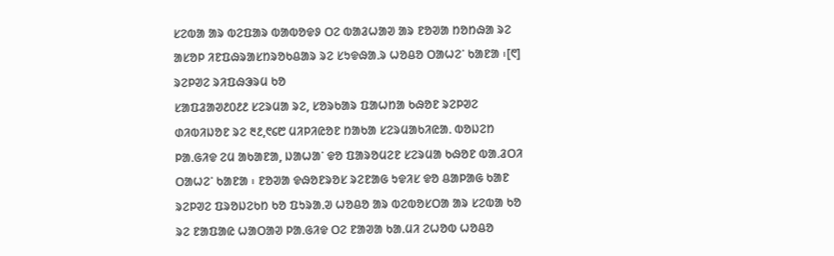ᱥᱮᱵᱟ ᱟᱨ ᱵᱮᱯᱟᱨ ᱵᱟᱵᱚᱫᱽ ᱛᱮ ᱵᱟᱲᱦᱟᱣ ᱟᱨ ᱱᱚᱣᱟ ᱴᱚᱴᱷᱟ ᱨᱮ ᱟᱥᱚᱞ ᱤᱱᱯᱷᱨᱟᱥᱴᱨᱚᱠᱪᱟᱨ ᱨᱮ ᱥᱩᱫᱷᱟᱹᱨ ᱦᱚᱪᱚ ᱛᱟᱦᱮᱸ ᱠᱟᱱᱟ ᱾[᱖]
ᱨᱮᱞᱣᱮ ᱨᱤᱯᱷᱳᱨᱢ ᱠᱚ
ᱥᱟᱯᱲᱟᱣ᱒᱐᱒᱒ ᱥᱮᱨᱢᱟ ᱨᱮ, ᱥᱚᱨᱠᱟᱨ ᱯᱟᱦᱴᱟ ᱠᱷᱚᱱ ᱨᱮᱞᱣᱮ ᱰᱤᱵᱤᱡᱚᱱ ᱨᱮ ᱓᱒,᱖᱔᱘ ᱢᱤᱞᱤᱭᱚᱱ ᱴᱟᱠᱟ ᱥᱮᱨᱢᱟᱠᱤᱭᱟᱹ ᱵᱚᱡᱮᱴ ᱞᱟᱹᱜᱤᱫ ᱮᱢ ᱟᱠᱟᱱᱟ, ᱡᱟᱦᱟᱸ ᱫᱚ ᱯᱟᱨᱚᱢᱮᱱ ᱥᱮᱨᱢᱟ ᱠᱷᱚᱱ ᱵᱟᱹᱲᱛᱤ ᱛᱟᱦᱮᱸ ᱠᱟᱱᱟ ᱾ ᱱᱚᱣᱟ ᱫᱷᱚᱱᱨᱚᱥ ᱨᱮᱱᱟᱜ ᱩᱫᱤᱥ ᱫᱚ ᱪᱟᱞᱟᱜ ᱠᱟᱱ ᱨᱮᱞᱣᱮ ᱯᱨᱚᱡᱮᱠᱴ ᱠᱚ ᱯᱩᱨᱟᱹᱣ ᱦᱚᱪᱚ ᱟᱨ ᱵᱮᱵᱚᱥᱛᱟ ᱟᱨ ᱥᱮᱵᱟ ᱠᱚ ᱨᱮ ᱱᱟᱯᱟᱭ ᱦᱟᱛᱟᱣ ᱞᱟᱹᱜᱤᱫ ᱛᱮ ᱱᱟᱣᱟ ᱠᱟᱹᱢᱤ ᱮᱦᱚᱵ ᱦᱚᱪᱚ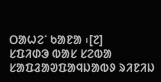ᱛᱟᱦᱮᱸ ᱠᱟᱱᱟ ᱾[᱗]
ᱥᱯᱤᱰᱳ ᱵᱟᱥ ᱥᱮᱵᱟ
ᱥᱟᱯᱲᱟᱣᱯᱟᱧᱡᱟᱵᱽ ᱨᱤᱱᱤᱡ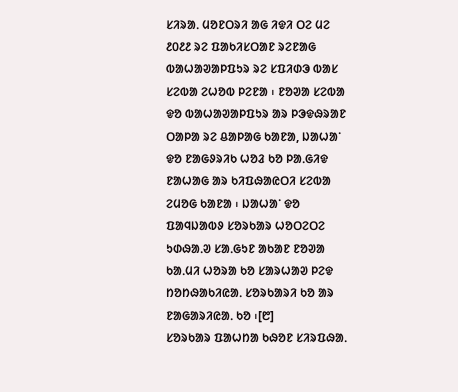ᱥᱤᱨᱟᱹ ᱢᱚᱱᱛᱨᱤ ᱟᱜ ᱤᱫᱤ ᱛᱮ ᱢᱮ ᱒᱐᱒᱒ ᱨᱮ ᱯᱟᱠᱤᱥᱛᱟᱱ ᱨᱮᱱᱟᱜ ᱵᱟᱦᱟᱣᱟᱞᱯᱩᱨ ᱨᱮ ᱥᱯᱤᱰᱳ ᱵᱟᱥ ᱥᱮᱵᱟ ᱮᱦᱚᱵ ᱞᱮᱱᱟ ᱾ ᱱᱚᱣᱟ ᱥᱮᱵᱟ ᱫᱚ ᱵᱟᱦᱟᱣᱟᱞᱯᱩᱨ ᱟᱨ ᱞᱳᱫᱷᱨᱟᱱ ᱛᱟᱞᱟ ᱨᱮ ᱪᱟᱞᱟᱜ ᱠᱟᱱᱟ, ᱡᱟᱦᱟᱸ ᱫᱚ ᱱᱟᱜᱽᱨᱤᱠ ᱦᱚᱲ ᱠᱚ ᱞᱟᱹᱜᱤᱫ ᱱᱟᱦᱟᱜ ᱟᱨ ᱠᱤᱯᱷᱟᱭᱛᱤ ᱥᱮᱵᱟ ᱮᱢᱚᱜ ᱠᱟᱱᱟ ᱾ ᱡᱟᱦᱟᱸ ᱫᱚ ᱯᱟᱧᱡᱟᱵᱽ ᱥᱚᱨᱠᱟᱨ ᱦᱚᱛᱮᱛᱮ ᱩᱰᱷᱟᱹᱣ ᱥᱟᱹᱜᱩᱱ ᱟᱠᱟᱱ ᱱᱚᱣᱟ ᱠᱟᱹᱢᱤ ᱦᱚᱨᱟ ᱠᱚ ᱥᱟᱨᱦᱟᱣ ᱞᱮᱫ ᱴᱚᱴᱷᱟᱠᱤᱭᱟᱹ ᱥᱚᱨᱠᱟᱨᱤ ᱠᱚ ᱟᱨ ᱱᱟᱜᱟᱨᱤᱭᱟᱹ ᱠᱚ ᱾[᱘]
ᱥᱚᱨᱠᱟᱨ ᱯᱟᱦᱴᱟ ᱠᱷᱚᱱ ᱥᱤᱨᱯᱷᱟᱹ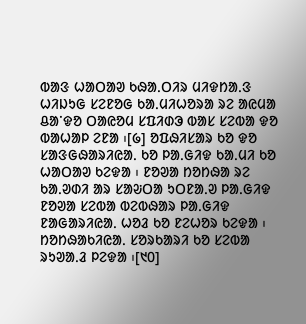ᱵᱟᱝ ᱦᱟᱛᱟᱣ ᱠᱷᱟᱹᱛᱤᱨ ᱢᱤᱫᱴᱟᱹᱝ ᱦᱤᱡᱩᱜ ᱥᱮᱱᱚᱜ ᱠᱟᱹᱢᱤᱦᱚᱨᱟ ᱨᱮ ᱟᱭᱢᱟ ᱪᱟᱸᱫᱚ ᱛᱟᱭᱚᱢ ᱥᱯᱤᱰᱳ ᱵᱟᱥ ᱥᱮᱵᱟ ᱫᱚ ᱵᱟᱦᱟᱞ ᱮᱱᱟ ᱾[᱙] ᱚᱯᱷᱤᱥᱟᱨ ᱠᱚ ᱫᱚ ᱥᱟᱝᱜᱷᱟᱨᱤᱭᱟᱹ ᱠᱚ ᱞᱟᱹᱜᱤᱫ ᱠᱟᱹᱢᱤ ᱠᱚ ᱦᱟᱛᱟᱣ ᱠᱮᱫᱟ ᱾ ᱱᱚᱣᱟ ᱴᱚᱴᱷᱟ ᱨᱮ ᱠᱟᱹᱣᱰᱤ ᱟᱨ ᱥᱟᱶᱛᱟ ᱩᱛᱱᱟᱹᱣ ᱞᱟᱹᱜᱤᱫ ᱱᱚᱣᱟ ᱥᱮᱵᱟ ᱵᱮᱵᱷᱟᱨ ᱞᱟᱹᱜᱤᱫ ᱱᱟᱜᱟᱨᱤᱭᱟᱹ ᱦᱚᱲ ᱠᱚ ᱱᱮᱦᱚᱨ ᱠᱮᱫᱟ ᱾ ᱴᱚᱴᱷᱟᱠᱤᱭᱟᱹ ᱥᱚᱨᱠᱟᱨᱤ ᱠᱚ ᱥᱮᱵᱟ ᱨᱩᱣᱟᱹᱲ ᱞᱮᱫᱟ ᱾[᱑᱐]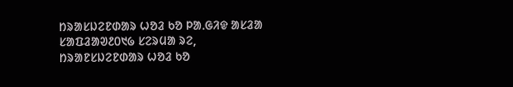ᱴᱨᱟᱥᱡᱮᱱᱰᱟᱨ ᱦᱚᱲ ᱠᱚ ᱞᱟᱹᱜᱤᱫ ᱟᱥᱲᱟ
ᱥᱟᱯᱲᱟᱣ᱒᱐᱑᱙ ᱥᱮᱨᱢᱟ ᱨᱮ, ᱴᱨᱟᱱᱥᱡᱮᱱᱰᱟᱨ ᱦᱚᱲ ᱠᱚ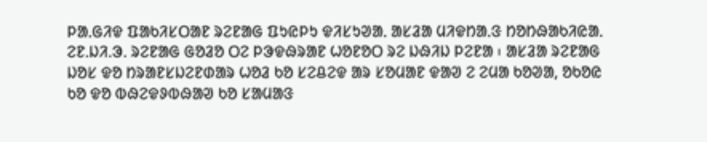ᱞᱟᱹᱜᱤᱫ ᱯᱟᱠᱤᱥᱛᱟᱱ ᱨᱮᱱᱟᱜ ᱯᱩᱭᱞᱩ ᱫᱤᱥᱩᱣᱟᱹ ᱟᱥᱲᱟ ᱢᱤᱫᱴᱟᱹᱝ ᱴᱚᱴᱷᱟᱠᱤᱭᱟᱹ ᱮᱱ.ᱡᱤ.ᱳ. ᱨᱮᱱᱟᱜ ᱜᱚᱲᱚ ᱛᱮ ᱞᱳᱫᱷᱨᱟᱱ ᱦᱚᱱᱚᱛ ᱨᱮ ᱡᱷᱤᱡ ᱞᱮᱱᱟ ᱾ ᱟᱥᱲᱟ ᱨᱮᱱᱟᱜ ᱡᱚᱥ ᱫᱚ ᱴᱨᱟᱱᱥᱡᱮᱱᱰᱟᱨ ᱦᱚᱲ ᱠᱚ ᱥᱮᱪᱮᱫ ᱟᱨ ᱥᱚᱢᱟᱱ ᱫᱟᱣ ᱮ ᱮᱢᱟ ᱠᱚᱣᱟ, ᱚᱠᱚᱭ ᱠᱚ ᱫᱚ ᱵᱷᱮᱫᱽᱵᱷᱟᱣ ᱠᱚ ᱥᱟᱢᱟᱝ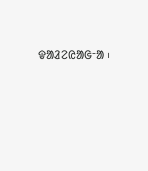ᱫᱟᱲᱮᱭᱟᱜᱼᱟ ᱾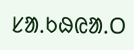ᱥᱟᱹᱠᱷᱭᱟᱹᱛ